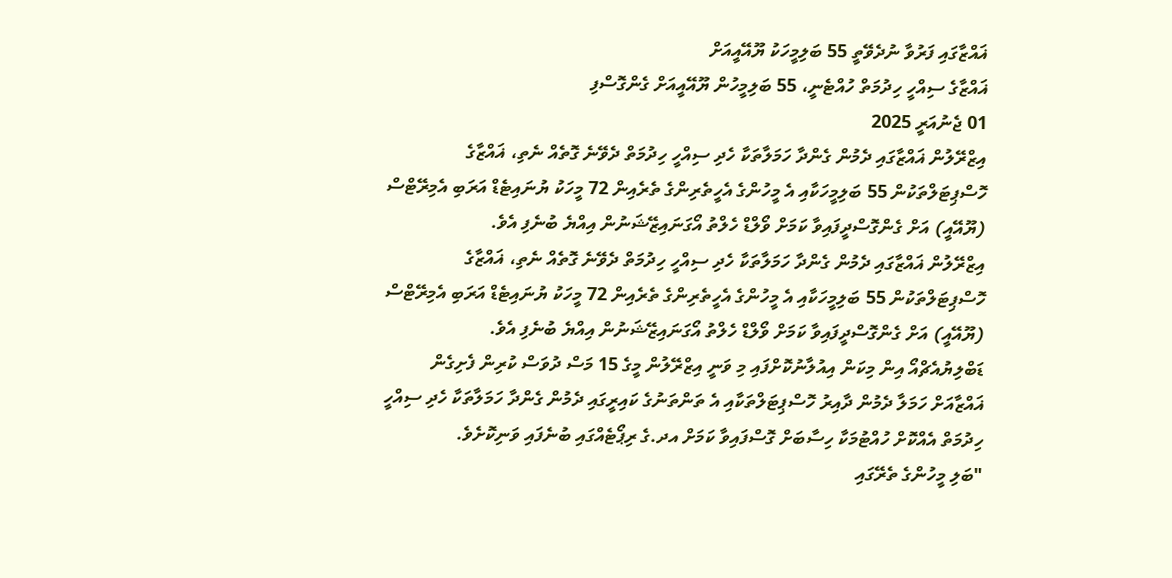ޣައްޒާގައި ފަރުވާ ނުދެވޭތީ 55 ބަލިމީހަކު ޔޫއޭއީއަށް
ޣައްޒާގެ ސިއްހީ ހިދުމަތް ހުއްޓެނީ، 55 ބަލިމީހުން ޔޫއޭއީއަށް ގެންގޮސްފި
01 ޖެނުއަރީ 2025
އިޒްރޭލުން ޣައްޒާގައި ދެމުން ގެންދާ ހަމަލާތަކާ ހެދި ސިއްހީ ހިދުމަތް ދެވޭނެ ގޮތެއް ނެތި، ޣައްޒާގެ ހޮސްޕިޓަލްތަކުން 55 ބަލިމީހަކާއި އެ މީހުންގެ އެހީތެރިންގެ ތެރެއިން 72 މީހަކު ޔުނައިޓެޑް އަރަބި އެމިރޭޓްސް (ޔޫއޭއީ) އަށް ގެންގޮސްދީފައިވާ ކަމަށް ވޯލްޑް ހެލްތު އޯގަނައިޒޭޝަނުން އިއްޔެ ބުނެފި އެވެ.
އިޒްރޭލުން ޣައްޒާގައި ދެމުން ގެންދާ ހަމަލާތަކާ ހެދި ސިއްހީ ހިދުމަތް ދެވޭނެ ގޮތެއް ނެތި، ޣައްޒާގެ ހޮސްޕިޓަލްތަކުން 55 ބަލިމީހަކާއި އެ މީހުންގެ އެހީތެރިންގެ ތެރެއިން 72 މީހަކު ޔުނައިޓެޑް އަރަބި އެމިރޭޓްސް (ޔޫއޭއީ) އަށް ގެންގޮސްދީފައިވާ ކަމަށް ވޯލްޑް ހެލްތު އޯގަނައިޒޭޝަނުން އިއްޔެ ބުނެފި އެވެ.
ޑަބްލިޔުއެޗްއޯ އިން މިކަން އިއުލާނުކޮށްފައި މި ވަނީ އިޒްރޭލުން މީގެ 15 މަސް ދުވަސް ކުރިން ފެށިގެން ޣައްޒާއަށް ހަމަލާ ދެމުން ދާއިރު ހޮސްޕިޓަލްތަކާއި އެ ތަންތަނުގެ ކައިރީގައި ދެމުން ގެންދާ ހަމަލާތަކާ ހެދި ސިއްހީ ހިދުމަތް އެއްކޮށް ހުއްޓުމަކާ ހިސާބަށް ގޮސްފައިވާ ކަމަށް އދ.ގެ ރިޕޯޓެއްގައި ބުނެފައި ވަނިކޮށެވެ.
"ބަލި މީހުންގެ ތެރޭގައި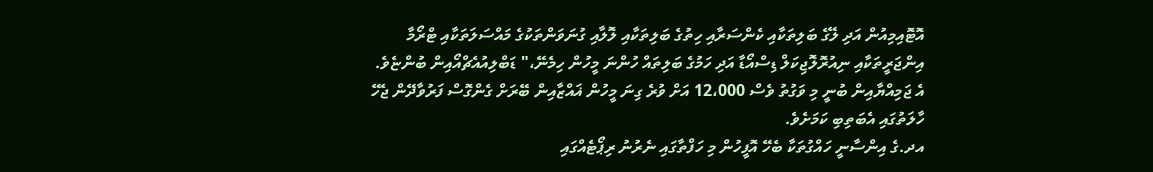އޮޓޮއިމިއުން އަދި ލޭގެ ބަލިތަކާއި ކެންސަރާއި ހިތުގެ ބަލިތަކާއި ލޮލާއި ގުނަވަންތަކުގެ މައްސަލަތަކާއި ޓްރޯމާ އިންޖަރީތަކާއި ނިއުރޮލޮޖިކަލް ޑިސްއޯޑާ އަދި ހަމުގެ ބަލިތައް ހުންނަ މީހުން ހިމެނޭ،" ޑަބްލިއުއެޗްއޯއިން ބުންޏެވެ.
އެ ޖަމިއްޔާއިން ބުނީ މި ވަގުތު ވެސް 12،000 އަށް ވުރެ ގިނަ މީހުން ޣައްޒާއިން ބޭރަށް ގެންގޮސް ފަރުވާދޭން ޖެހޭ ހާލަތުގައި އެބަތިބި ކަމަށެވެ.
އދ.ގެ އިންސާނީ ހައްގުތަކާ ބެހޭ އޮފީހުން މި ހަފްތާގައި ނެރުނު ރިޕޯޓެއްގައި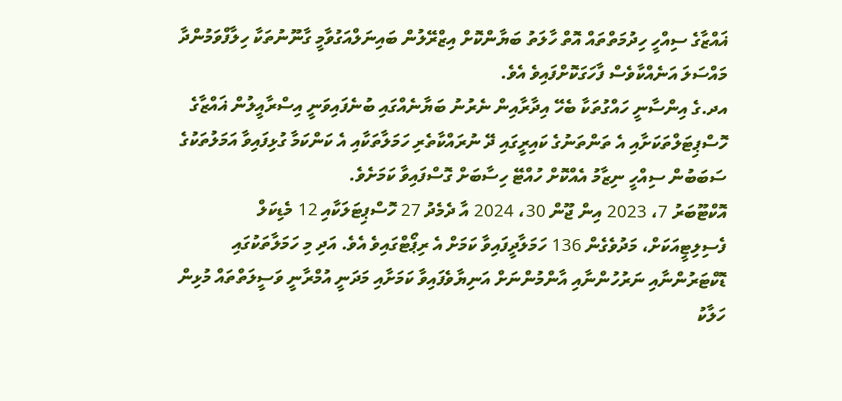ޣައްޒާގެ ސިއްހީ ހިދުމަތްތައް އޮތް ހާލަތު ބަޔާންކޮށް އިޒްރޭލުން ބައިނަލްއަގުވާމީ ގާނޫނުތަކާ ހިލާފްވަމުންދާ މައްސަލަ އަނެއްކާވެސް ފާހަގަކޮށްފައިވެ އެވެ.
އދ.ގެ އިންސާނީ ހައްގުތަކާ ބެހޭ އިދާރާއިން ނެރުނު ބަޔާނެއްގައި ބުނެފައިވަނީ އިސްރާއީލުން ޣައްޒާގެ ހޮސްޕިޓަލްތަކަށާއި އެ ތަންތަނުގެ ކައިރީގައި ދޭ ނުރައްކާތެރި ހަމަލާތަކާއި އެ ކަންކަމާ ގުޅިފައިވާ އަމަލުތަކުގެ ސަބަބުން ސިއްހީ ނިޒާމު އެއްކޮށް ހުއްޓޭ ހިސާބަށް ގޮސްފައިވާ ކަމަށެވެ.
އޮކްޓޫބަރު 7، 2023 އިން ޖޫން 30، 2024 އާ ދެމެދު 27 ހޮސްޕިޓަލަކާއި 12 މެޑިކަލް ފެސިލިޓީއަކަށް، މަދުވެގެން 136 ހަމަލާދީފައިވާ ކަމަށް އެ ރިޕޯޓްގައިވެ އެވެ. އަދި މި ހަމަލާތަކުގައި ޑޮކްޓަރުންނާއި ނަރުހުންނާއި އާންމުންނަށް އަނިޔާވެފައިވާ ކަމަށާއި މަދަނީ އުމްރާނީ ވަސީލަތްތައް މުޅިން ހަލާކު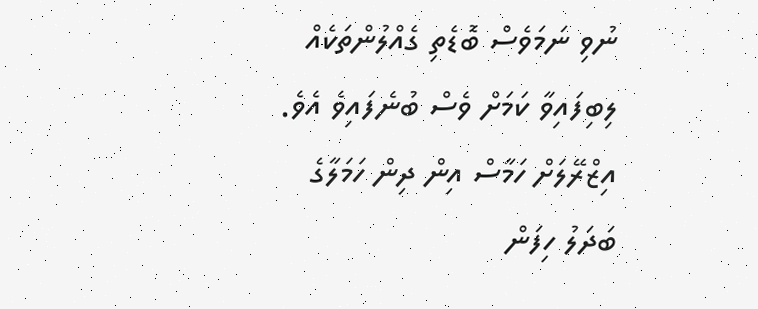ނުވި ނަމަވެސް ބޮޑެތި ގެއްލުންތަކެއް ލިބިފައިވާ ކަމަށް ވެސް ބުނެފައިވެ އެވެ.
އިޒްރޭލަށް ހަމާސް އިން ދިން ހަމަލާގެ ބަދަލު ހިފަން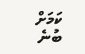ކަމަށް ބުނެ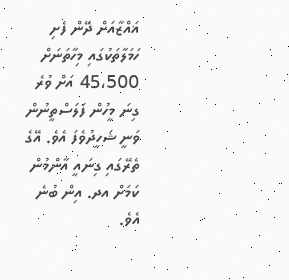ޣައްޒާއަށް ދޭން ފެށި ހަމަލާތަކުގައި މިހާތަނަށް 45،500 އަށް ވުރެ ގިނަ މީހުން ފަލަސްތީނުން ވަނީ ޝަހީދުވެފަ އެވެ. އޭގެ ތެރޭގައި ގިނައީ އާންމުން ކަމަށް އދ. އިން ބުނެ އެވެ.